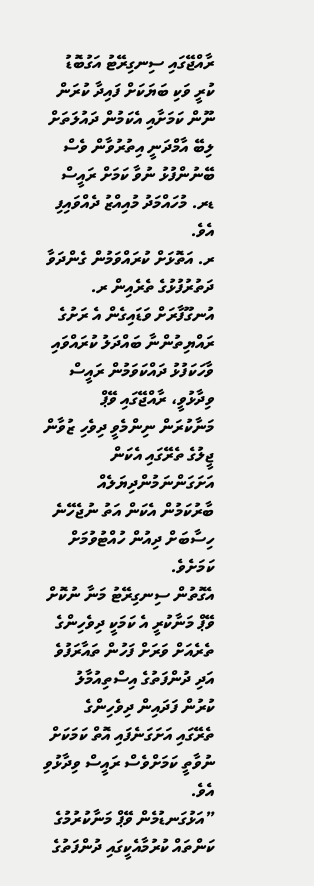ރާއްޖޭގައި ސިނގިރޭޓު އަގުބޮޑު ކުރީ ވަކި ބަޔަކަށް ފައިދާ ކުރަން ނޫން ކަމަށާއި އެކަމުން ދައުލަތަށް ލިބޭ އާމްދަނީ އިތުރުވާން ވެސް ބޭނުންފުޅު ނުވާ ކަމަށް ރައީސް ޑރ. މުހައްމަދު މުއިއްޒު ދެއްވައިފި އެވެ.
ރ. އަތޮޅަށް ކުރައްވަމުން ގެންދަވާ ދަތުރުފުޅުގެ ތެރެއިން ރ. އުނގޫފާރަށް ވަޑައިގެން އެ ރަށުގެ ރައްޔިތުންނާ ބައްދަލު ކުރައްވައި ވާހަކަފުޅު ދައްކަވަމުން ރައީސް ވިދާޅުވީ، ރާއްޖޭގައި ވޭޕް މަނާކުރަން ނިންމެވީ ދިވެހި ޒުވާން ޖީލުގެ ތެރޭގައި އެކަން އަށަގަންނަމުންދިޔަލެއް ބާރުކަމުން އެކަން އަތު ނުޖެހޭނެ ހިސާބަށް ދިއުން ހުއްޓުވުމަށް ކަމަށެވެ.
އެގޮތުން ސިނގިރޭޓު މަނާ ނުކޮށް ވޭޕް މަނާކުރީ އެ ކަމަކީ ދިވެހިންގެ ތެރެއަށް ވަރަށް ފަހުން ތައާރަފުވެ އަދި ދުންފަތުގެ އިސްތިއުމާލު ކުރުން ފަދައިން ދިވެހިންގެ ތެރޭގައި އަށަގަނެފައި އޮތް ކަމަކަށް ނުވާތީ ކަމަށްވެސް ރައީސް ވިދާޅުވި އެވެ.
”އަޅުގަނޑުމެން ވޭޕް މަނާކުރުމުގެ ކަންތައް ކުރުމާއެކީގައި ދުންފަތުގެ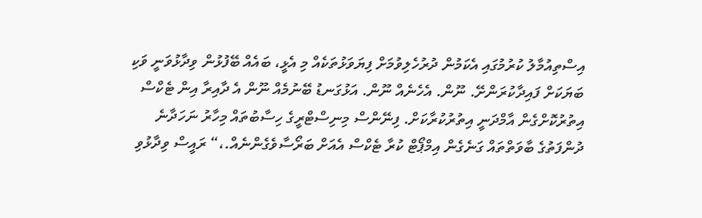އިސްތިއުމާލު ކުރުމުގައި އެކަމުން ދުރުހެލިވުމަށް ފިޔަވަޅުތަކެއް މި އެޅީ، ބައެއް ބޭފުޅުން ވިދާޅުވަނީ ވަކި ބަޔަކަށް ފައިދާކުރަންށޭ. ނޫން. އެހެނެއް ނޫން. އަޅުގަނޑު ބޭނުމެއް ނޫން އެ ދާއިރާ އިން ޓެކްސް އިތުރުކޮށްގެން އާމްދަނީ އިތުރުކުރާކަށް. ފިނޭންސް މިނިސްޓްރީގެ ހިސާބުތައް މިހާރު ނަހަދާނެ ދުންފަތުގެ ބާވަތްތައް ގަނެގެން އިމްޕޯޓް ކުރާ ޓެކްސް އެއަށް ބަރޯސާވެގެންނެއް.،“ ރައީސް ވިދާޅުވި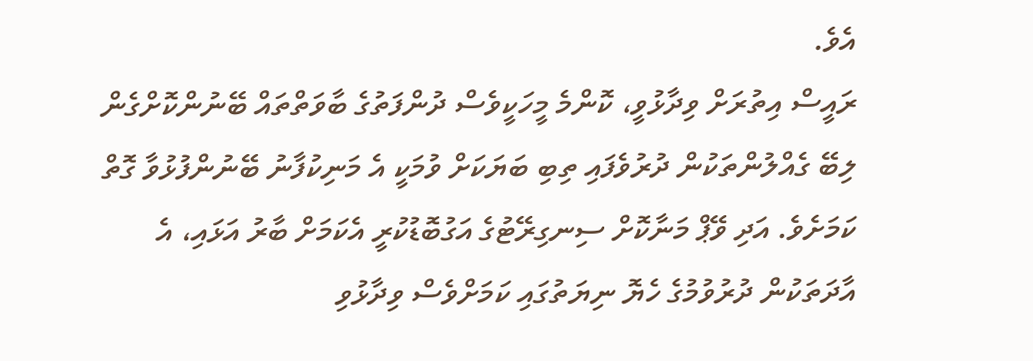އެވެ.
ރައީސް އިތުރަށް ވިދާޅުވީ، ކޮންމެ މީހަކީވެސް ދުންފަތުގެ ބާވަތްތައް ބޭނުންކޮށްގެން ލިބޭ ގެއްލުންތަކުން ދުރުވެފައި ތިބި ބަޔަކަށް ވުމަކީ އެ މަނިކުފާނު ބޭނުންފުޅުވާ ގޮތް ކަމަށެވެ. އަދި ވޭޕް މަނާކޮށް ސިނގިރޭޓުގެ އަގުބޮޑުކުރީ އެކަމަށް ބާރު އަޅައި، އެ އާދަތަކުން ދުރުވުމުގެ ހެޔޮ ނިޔަތުގައި ކަމަށްވެސް ވިދާޅުވި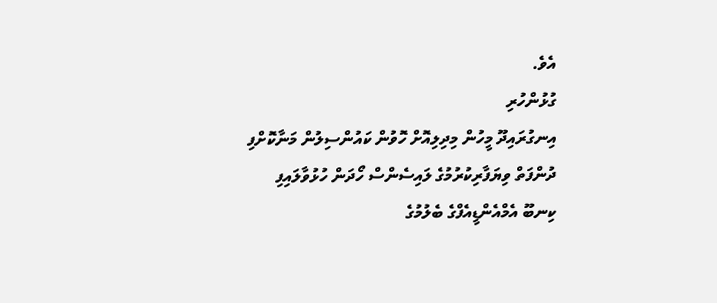އެވެ.
ގުޅުންހުރި
އިނގުރައިދޫ މީހުން މިދިލިއޮށް ހޮވުން ކައުންސިލުން މަނާކޮށްފި
ދުންފަތް ވިޔަފާރިކުރުމުގެ ލައިސެންސް ހޯދަން ހުޅުވާލައިފި
ކިނބޫ އެމްއެންޑީއެފްގެ ބެލުމުގެ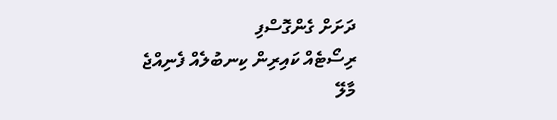ދަށަށް ގެންގޮސްފި
ރިސޯޓެއް ކައިރިން ކިނބުލެއް ފެނިއްޖެ
މާލޭ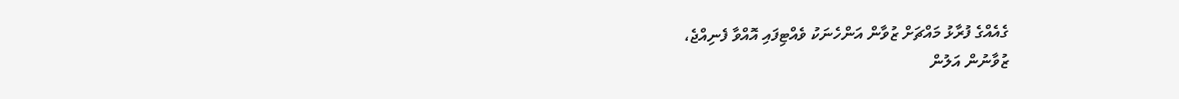ގެއެއްގެ ފުރާޅު މައްޗަށް ޒުވާން އަންހެނަކު ވެއްޓިފައި އޮއްވާ ފެނިއްޖެ،
ޒުވާނުން އަލުން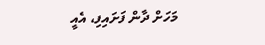މަހަށް ދާން ފަށައިފި، އެއީ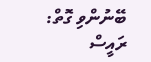ބޭނުންވި ގޮތް: ރައީސް